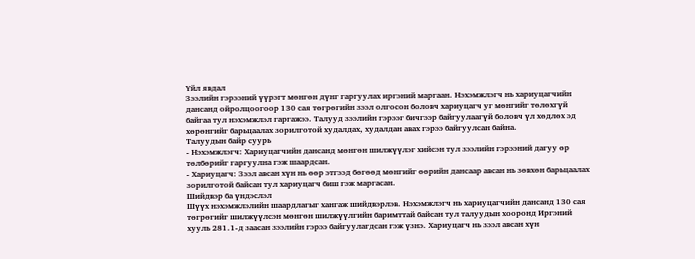Үйл явдал
Зээлийн гэрээний үүрэгт мөнгөн дүнг гаргуулах иргэний маргаан. Нэхэмжлэгч нь хариуцагчийн дансанд ойролцоогоор 130 сая төгрөгийн зээл олгосон боловч хариуцагч уг мөнгийг төлөхгүй байгаа тул нэхэмжлэл гаргажээ. Талууд зээлийн гэрээг бичгээр байгуулаагүй боловч үл хөдлөх эд хөрөнгийг барьцаалах зорилготой худалдах, худалдан авах гэрээ байгуулсан байна.
Талуудын байр суурь
- Нэхэмжлэгч: Хариуцагчийн дансанд мөнгөн шилжүүлэг хийсэн тул зээлийн гэрээний дагуу өр төлбөрийг гаргуулна гэж шаардсан.
- Хариуцагч: Зээл авсан хүн нь өөр этгээд бөгөөд мөнгийг өөрийн дансаар авсан нь зөвхөн барьцаалах зорилготой байсан тул хариуцагч биш гэж маргасан.
Шийдвэр ба үндэслэл
Шүүх нэхэмжлэлийн шаардлагыг хангаж шийдвэрлэв. Нэхэмжлэгч нь хариуцагчийн дансанд 130 сая төгрөгийг шилжүүлсэн мөнгөн шилжүүлгийн баримттай байсан тул талуудын хооронд Иргэний хууль 281.1-д заасан зээлийн гэрээ байгуулагдсан гэж үзнэ. Хариуцагч нь зээл авсан хүн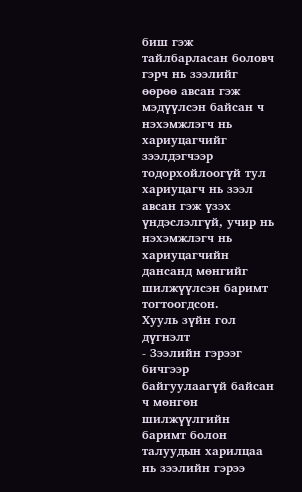биш гэж тайлбарласан боловч гэрч нь зээлийг өөрөө авсан гэж мэдүүлсэн байсан ч нэхэмжлэгч нь хариуцагчийг зээлдэгчээр тодорхойлоогүй тул хариуцагч нь зээл авсан гэж үзэх үндэслэлгүй, учир нь нэхэмжлэгч нь хариуцагчийн дансанд мөнгийг шилжүүлсэн баримт тогтоогдсон.
Хууль зүйн гол дүгнэлт
- Зээлийн гэрээг бичгээр байгуулаагүй байсан ч мөнгөн шилжүүлгийн баримт болон талуудын харилцаа нь зээлийн гэрээ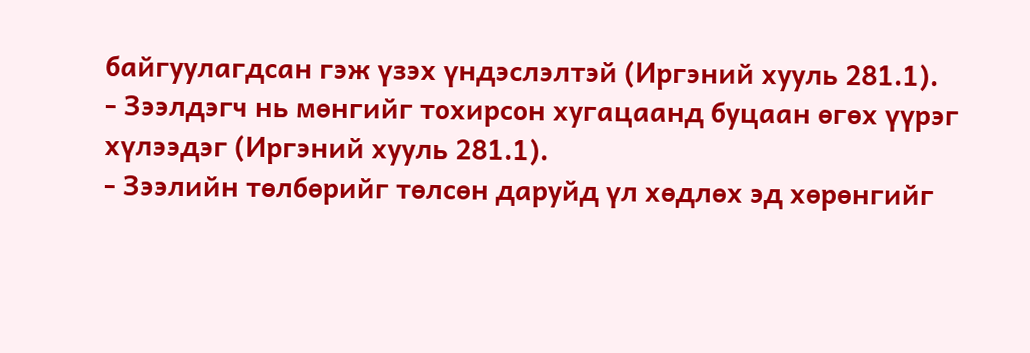байгуулагдсан гэж үзэх үндэслэлтэй (Иргэний хууль 281.1).
- Зээлдэгч нь мөнгийг тохирсон хугацаанд буцаан өгөх үүрэг хүлээдэг (Иргэний хууль 281.1).
- Зээлийн төлбөрийг төлсөн даруйд үл хөдлөх эд хөрөнгийг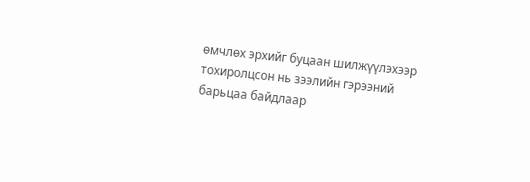өмчлөх эрхийг буцаан шилжүүлэхээр тохиролцсон нь зээлийн гэрээний барьцаа байдлаар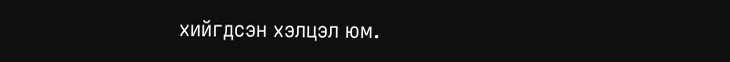хийгдсэн хэлцэл юм.